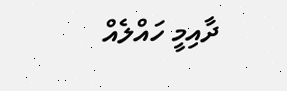ދާއިމީ ހައްލެއް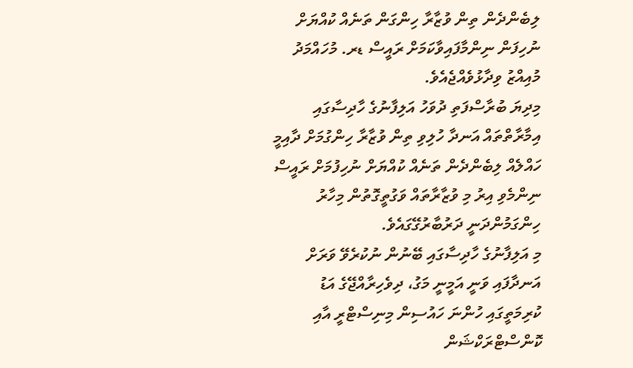ލިބެންދެން ތިން ވުޒާރާ ހިންގަން ތަނެއް ކުއްޔަށް ނުހިފަން ނިންމާފައިވާކަމަށް ރައީސް ޑރ. މުހައްމަދު މުއިއްޒު ވިދާޅުވެއްޖެއެވެ.
މިދިޔަ ބުރާސްފަތި ދުވަހު އަލިފާނުގެ ހާދިސާގައި އިމާރާތްތައް އަނދާ ހުލިވި ތިން ވުޒާރާ ހިންގުމަށް ދާއިމީ ހައްލެއް ލިބެންދެން ތަނެއް ކުއްޔަށް ނުހިފުމަށް ރައީސް ނިންމެވި އިރު މި ވުޒާރާތައް ވަގުތީގޮތުން މިހާރު ހިންގަމުންދަނީ ދަރުބާރުގޭގައެވެ.
މި އަލިފާނުގެ ހާދިސާގައި ބޭނުން ނުކުރެވޭ ވަރަށް އަނދާފައި ވަނީ އަމީނީ މަގު، ދިވެހިރާއްޖޭގެ އަޑު ކުރިމަތީގައި ހުންނަ ހައުސިން މިނިސްޓްރީ އާއި ކޮންސްޓްރަކްޝަން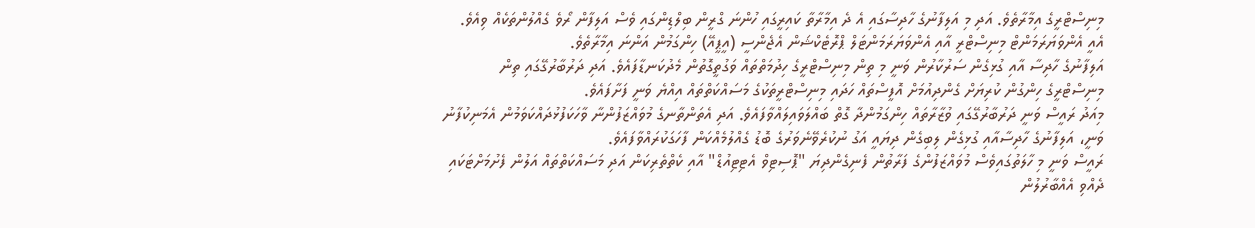މިނިސްޓްރީގެ އިމާރާތެވެ. އަދި މި އަލިފާނުގެ ހާދިސާގައި އެ ދެ އިމާރާތާ ކައިރީގައި ހުންނަ ގްރީން ބިލްޑިންގައި ވެސް އަލިފާން ރޯވެ ގެއްލުންތަކެއް ވިއެވެ. އެއީ އެންވަޔަރަމަންޓް މިނިސްޓްރީ އާއި އެންވަޔަރަމަންޓަލް ޕްރޮޓެކްޝަން އެޖެންސީ (އީޕީއޭ) ހިންގަމުން އަންނަ އިމާރާތެވެ.
އަލިފާނުގެ ހާދިސާ އާއި ގުޅިގެން ސަރުކާރުން ވަނީ މި ތިން މިނިސްޓްރީގެ ހިދުމަތްތައް ވަގުތީގޮތުން މެދުކަނޑާފައެވެ. އަދި ދަރުބާރުގޭގައި ތިން މިނިސްޓްރީގެ ހިންގުން ކުރިޔަށް ގެންދިއުމަށް އޮފީސްތައް ހަދައި މިނިސްޓްރީތަކުގެ މަސައްކަތްތައް އިއްޔެ ވަނީ ފަށާފައެވެ.
މިއަދު ރައީސް ވަނީ ދަރުބާރުގޭގައި ވުޒާރާތައް ހިންގަމުންދާ ގޮތް ބައްލަވައިލައްވާފައެވެ. އަދި އެތަންތާނގެ މުވައްޒަފުންނާ ވާހަކަފުޅުދައްކަވަމުން އެމަނިކުފާނު ވަނީ، އަލިފާނުގެ ހާދިސާއާއި ގުޅިގެން ލިބިގެން ދިޔައީ އަގު ނުކުރެވޭނެވަރުގެ ބޮޑު ގެއްލުމެއްކަން ފާހަގަކުރައްވާފައެވެ.
ރައީސް ވަނީ މި ހާލަތުގައިވެސް މުވައްޒަފުންގެ ފަރާތުން ފެނިގެންދިޔަ "ޕޮސިޓިވް އެޓިޓިއުޑް" އާއި ކެތްތެރިކަން އަދި މަސައްކަތްތައް އަލުން ފެށުމަށްޓަކައި ދެއްވި އެއްބާރުލުން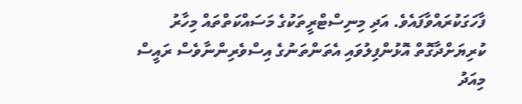ފާހަގަކުރައްވާފައެވެ. އަދި މިނިސްޓްރީތަކުގެ މަސައްކަތްތައް މިހާރު ކުރިޔަށްދާގޮތް އޮޅުންފިލުވައި އެތަންތަނުގެ އިސްވެރިންނާވެސް ރައީސް މިއަދު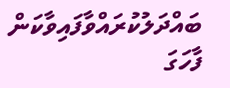ބައްދަލުކުރައްވާފައިވާކަން ފާހަގަ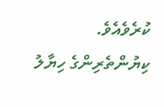ކުރެވެއެވެ.
ކިޔުންތެރިންގެ ހިޔާލު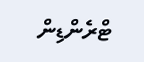ޓްރެންޑިން